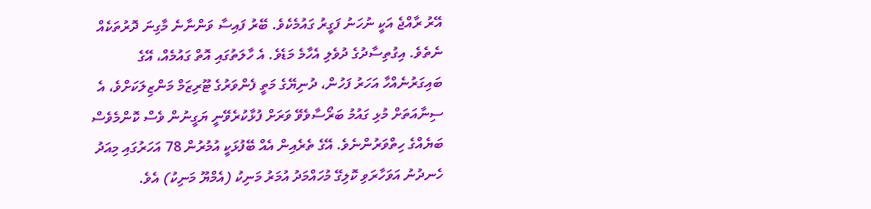އޭރު ރާއްޖެ އަކީ ނުހަނު ފަގީރު ގައުމެކެވެ. ބޭރު ފައިސާ ވަންނާނެ މާގިނަ ދޮރުތަކެއް ނެތެވެ. އިގުތިސާދުގެ ދުވެލި އެހާމެ މަޑެވެ. އެ ހާލަތުގައި އޮތް ގައުމެއް، އޭގެ ބައިގަރުނެއްހާ އަހަރު ފަހުން، ދުނިޔޭގެ މަތީ ފެންވަރުގެ ޓޫރިޒަމް މަންޒިލަކަށްވެ، އެ ސިނާއަތަށް މުޅި ގައުމު ބަރޯސާވެވޭ ވަރަށް ފުޅާކުރެވޭނީ ޔަގީނުން ވެސް ކޮންމެވެސް ބަޔެއްގެ ހިތްވަރުންނެވެ. އޭގެ ތެރެއިން އެއް ބޭފުޅަކީ އުމުރުން 78 އަހަރުގައި މިއަދު ހެނދުނު އަވަހާރަވި ކޮލިގޭ މުހައްމަދު އުމަރު މަނިކު (އެމްޔޫ މަނިކު) އެވެ.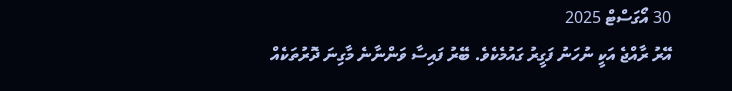30 އޯގަސްޓް 2025
އޭރު ރާއްޖެ އަކީ ނުހަނު ފަގީރު ގައުމެކެވެ. ބޭރު ފައިސާ ވަންނާނެ މާގިނަ ދޮރުތަކެއް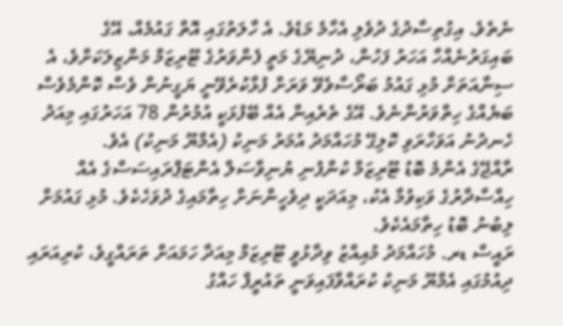ނެތެވެ. އިގުތިސާދުގެ ދުވެލި އެހާމެ މަޑެވެ. އެ ހާލަތުގައި އޮތް ގައުމެއް، އޭގެ ބައިގަރުނެއްހާ އަހަރު ފަހުން، ދުނިޔޭގެ މަތީ ފެންވަރުގެ ޓޫރިޒަމް މަންޒިލަކަށްވެ، އެ ސިނާއަތަށް މުޅި ގައުމު ބަރޯސާވެވޭ ވަރަށް ފުޅާކުރެވޭނީ ޔަގީނުން ވެސް ކޮންމެވެސް ބަޔެއްގެ ހިތްވަރުންނެވެ. އޭގެ ތެރެއިން އެއް ބޭފުޅަކީ އުމުރުން 78 އަހަރުގައި މިއަދު ހެނދުނު އަވަހާރަވި ކޮލިގޭ މުހައްމަދު އުމަރު މަނިކު (އެމްޔޫ މަނިކު) އެވެ.
ރާއްޖޭގެ އެންމެ ބޮޑު ޓޫރިޒަމް ކުންފުނި ޔުނިވާސަލް އެންޓަޕްރައިސަސްގެ އެއް ހިއްސާދާރުގެ ވަކިވުމާ އެކު، މިއަދަކީ ދިވެހީންނަށް ހިތާމައިގެ ދުވަހެކެވެ. މުޅި ގައުމަށް ލިބުނު ބޮޑު ހިތާމައެކެވެ.
ރައީސް ޑރ. މުހައްމަދު މުއިއްޒު ވިދާޅުވީ ޓޫރިޒަމް މިއަދާ ހަމައަށް ތަރައްގީވެ، ކުރިއަރައި ދިއުމުގައި އެމްޔޫ މަނިކު ކުރައްވާފައިވަނީ ތައުރީފް ހައްގު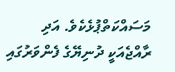މަސައްކަތްޕުޅެކެވެ. އަދި ރާއްޖެއަކީ ދުނިޔޭގެ ފެންވަރުގައި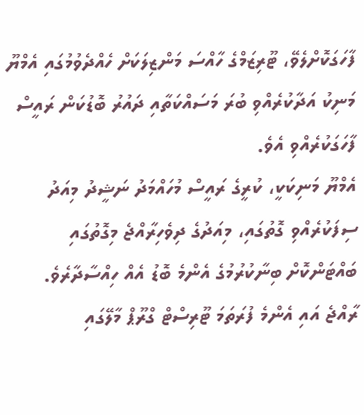ފާހަގަކޮށްލެވޭ، ޓޫރިޒަމްގެ ހާއްސަ މަންޒިލަކަށް ހެއްދެވުމުގައި އެމްޔޫ މަނިކު އަދާކުރެއްވި ބުރަ މަސައްކަތާއި ދައުރު ބޮޑުކަން ރައީސް ފާހަގަކުރެއްވި އެވެ.
އެމްޔޫ މަނިކަކީ، ކުރީގެ ރައީސް މުހައްމަދު ނަޝީދު މިއަދު ސިފަކުރެއްވި ގޮތުގައި، މިއަދުގެ ދިވެހިރާއްޖެ މިގޮތުގައި ބައްޓަންކޮށް ބިނާކުރުމުގެ އެންމެ ބޮޑު އެއް ހިއްސާދާރެވެ.
ރާއްޖެ އައި އެންމެ ފުރަތަމަ ޓޫރިސްޓް ގްރޫޕް މާލޭގައި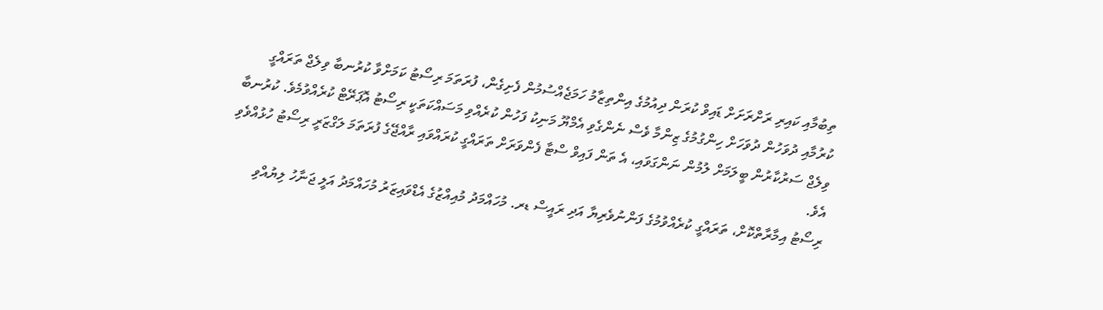ތިބުމާއި ކައިރި ރަށްރަށަށް ޑައިވް ކުރަން ދިއުމުގެ އިންތިޒާމު ހަމަޖެއްސުމުން ފެށިގެން، ފުރަތަމަ ރިސޯޓު ކަމަށްވާ ކުރުނބާ ވިލެޖް ތަރައްގީ ކުރުމާއި ދުވަހުން ދުވަހަށް ހިންގުމުގެ ޒިންމާ ވެސް ނެންގެވި އެމްޔޫ މަނިކު ފަހުން ކުރެއްވި މަސައްކަތަކީ ރިސޯޓު އޮޕަރޭޓް ކުރެއްވުމެވެ. ކުރުނބާ ވިލެޖް ސަރުކާރުން ބީލަމަށް ލުމުން ނަންގަވައި، އެ ތަން ފައިވް ސްޓާ ފެންވަރަށް ތަރައްގީ ކުރައްވައި ރާއްޖޭގެ ފުރަތަމަ ލަގްޒަރީ ރިސޯޓު ހުޅުއްވެވި އެވެ.
ރިސޯޓު އިމާރާތްކޮށް، ތަރައްގީ ކުރެއްވުމުގެ ފަންނުވެރިޔާ އަދި ރައީސް ޑރ. މުހައްމަދު މުއިއްޒުގެ އެޑްވައިޒަރު މުހައްމަދު އަލީ ޖަނާހު ލިޔުއްވި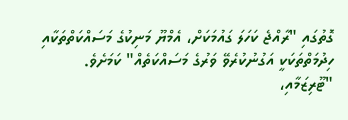ގޮތުގައި "ރާއްޖެ ކަހަލަ ގައުމަކަށް، އެމްޔޫ މަނިކުގެ މަސައްކަތްތަކާއި ހިދުމަތްތަކަކީ އަގުނުކުރެވޭ ވަރުގެ މަސައްކަތެއް" ކަމަށެވެ.
"ޓޫރިޒަމާއި،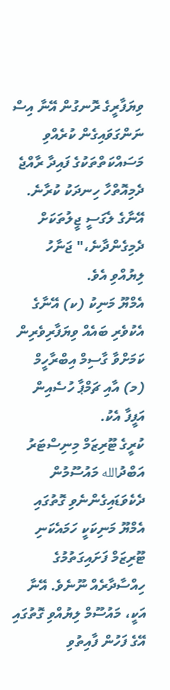ވިޔަފާރީގެ ރޮނގުން އޭނާ އިސް ނަންގަވައިގެން ކުރެއްވި މަސައްކަތްތަކުގެ ފައިދާ ރާއްޖެ ދެމިއޮތްހާ ހިނދަކު ކުރާނެ. އޭނާގެ ލެގަސީ ޖީލުތަކަށް ދެމިގެންދާނެ،" ޖަނާހު ލިޔުއްވި އެވެ.
އެމްޔޫ މަނިކު (ކ) އޭނާގެ އެކުވެރި ބައެއް ވިޔަފާރިވެރިން ކަމަށްވާ ގާސިމް އިބްރާހީމް (މ) އާއި ޗަމްޕާ ހުސެއިން އަފީފާ އެކު.
ކުރީގެ ޓޫރިޒަމް މިނިސްޓަރު އަބްދުالله މައުސޫމުން ދެކެވަޑައިގެންނެވި ގޮތުގައި އެމްޔޫ މަނިކަކީ ހަމައެކަނި ޓޫރިޒަމް ފަށައިގަތުމުގެ ހިއްސާދާރެއް ނޫނެވެ. އޭނާ އަކީ، މައުސޫމް ލިޔުއްވި ގޮތުގައި އޭގެ ފަހުން ފާއިތުވި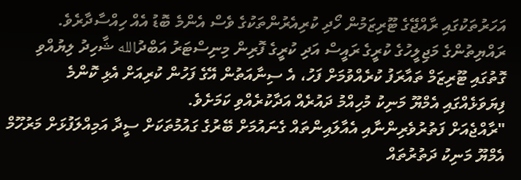އަހަރުތަކުގައި ރާއްޖޭގެ ޓޫރިޒަމުން ހޯދި ކުރިއެރުންތަކުގެ ވެސް އެންމެ ބޮޑު އެއް ހިއްސާދާރެވެ.
ރައްޔިތުންގެ މަޖިލީހުގެ ކުރީގެ ރައީސް އަދި ކުރީގެ ފޮރިން މިނިސްޓަރު އަބްދުالله ޝާހިދު ލިޔުއްވި ގޮތުގައި ޓޫރިޒަމް ތައާރަފު ކުރެއްވުމަށް ފަހު، އެ ސިނާއަތުން އޭގެ ފަހުން ކުރިއަށް އެޅި ކޮންމެ ފިޔަވަޅެއްގައި އެމްޔޫ މަނިކު މުހިއްމު ދައުރެއް އަދާކުރެއްވި ކަމަށެވެ.
"ރާއްޖެއަށް ފަތުރުވެރިންނާއި އެއާލައިންތައް ގެނައުމަށް ބޭރުގެ ގައުމުތަކަށް ސީދާ އަމިއްލަފުޅަށް މަރުހޫމް އެމްޔޫ މަނިކު ދަތުރުތައް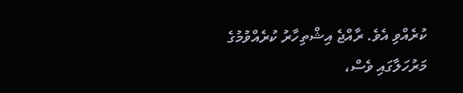ކުރެއްވި އެވެ. ރާއްޖެ އިޝްތިހާރު ކުރެއްވުމުގެ މަރުހަލާގައި ވެސް،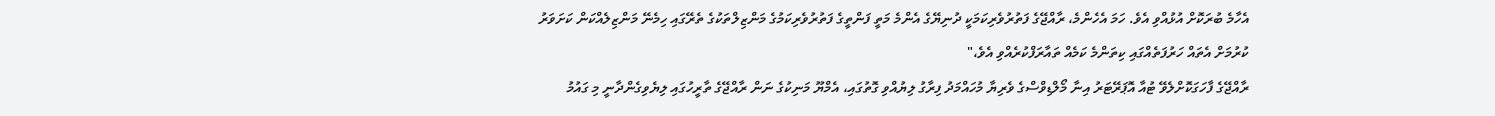އެހާމެ ބުރަކޮށް އުޅުއްވި އެވެ. ހަމަ އެހެންމެ، ރާއްޖޭގެ ފަތުރުވެރިކަމަކީ ދުނިޔޭގެ އެންމެ މަތީ ފަންތީގެ ފަތުރުވެރިކަމުގެ މަންޒިލްތަކުގެ ތެރޭގައި ހިމެނޭ މަންޒިލެއްކަން ކަށަވަރު ކުރުމަށް އެތައް ހަރުފަތެއްގައި ކިތަންމެ ކަމެއް ތައާރަފްކުރެއްވި އެވެ،"
ރާއްޖޭގެ ފާހަގަކޮށްލެވޭ ޓުއާ އޮޕަރޭޓަރު އިނާ މޯލްޑިވްސްގެ ވެރިޔާ މުހައްމަދު ފިރާގު ލިޔުއްވި ގޮތުގައި، އެމްޔޫ މަނިކުގެ ނަން ރާއްޖޭގެ ތާރީހުގައި ލިޔެވިގެންދާނީ މި ގައުމު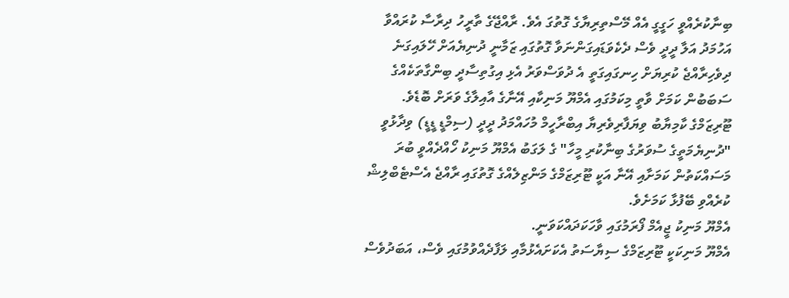ބިނާކުރެއްވީ ހަގީގީ އެއް މޭސްތިރިޔާގެ ގޮތުގަ އެވެ. ރާއްޖޭގެ ތާރީހު ދިރާސާ ކުރައްވާ އަހުމަދު އަލާ ދީދީ ވެސް ދެކެވަޑައިގަންނަވާ ގޮތުގައި ޒަމާނީ ދުނިޔެއަށް ހޭލައިގަނެ ދިވެހިރާއްޖެ ކުރިޔަށް ހިނގައިގަތީ އެ ދުވަސްވަރު އެޅި އިގުތިސާދީ ބިންގާތަކެއްގެ ސަބަބުން ކަމަށް ވާތީ މިކަމުގައި އެމްޔޫ މަނިކާއި އޭނާގެ އާއިލާގެ ވަރަށް ބޮޑެވެ.
ޓޫރިޒަމްގެ ކާމިޔާބު ވިޔަފާރިވެރިޔާ އިބްރާހީމް މުހައްމަދު ދީދީ (ސިމްޑީ ޑީޑީ) ވިދާޅުވީ "ދުނިޔެމަތީގެ ސުވަރުގެ ބިނާކުރި މީހާ" ގެ ލަގަބު އެމްޔޫ މަނިކު ހޯއްދެއްވީ ބުރަ މަސައްކަތުން ކަމަށާއި އޭނާ އަކީ ޓޫރިޒަމްގެ މަންޒިލެއްގެ ގޮތުގައި ރާއްޖެ އެސްޓެބްލިޝް ކުރެއްވި ބޭފުޅާ ކަމަށެވެ.
އެމްޔޫ މަނިކު ޖީއެމް ފޯރަމުގައި ވާހަކަދައްކަވަނީ.
އެމްޔޫ މަނިކަކީ ޓޫރިޒަމްގެ ސިޔާސަތު އެކަށައެޅުމާއި ލަފާދެއްވުމުގައި ވެސް، އަބަދުވެސް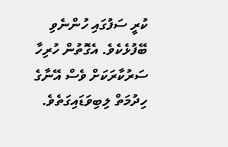ކުރީ ސަފުގައި ހުންނެވި ބޭފުޅެކެވެ. އެގޮތުން ހުރިހާ ސަރުކާރަކަށް ވެސް އޭނާގެ ހިދުމަތް ލިބިވަޑައިގަތެވެ.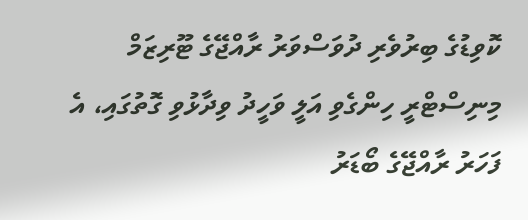ކޮވިޑުގެ ބިރުވެރި ދުވަސްވަރު ރާއްޖޭގެ ޓޫރިޒަމް މިނިސްޓްރީ ހިންގެވި އަލީ ވަހީދު ވިދާޅުވި ގޮތުގައި، އެ ފަހަރު ރާއްޖޭގެ ބޯޑަރު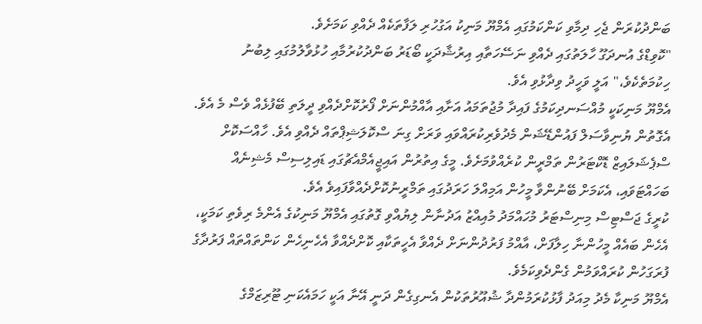ބަންދުކުރަން ޖެހި ދިމާވި ކަންކަމުގައި އެމްޔޫ މަނިކު އަގުހުރި ލަފާތަކެއް ދެއްވި ކަމަށެވެ.
"ކޮވިޑްގެ އުނދަގޫ ހާލަތުގައި ދެއްވި ނަސޭހަތާއި އިރުޝާދަކީ ބޯޑަރު ބަންދުކުރުމާއި ހުޅުވާލުމުގައި ލިބުނު ހިކުމަތެކެވެ،" އަލީ ވަހީދު ވިދާޅުވި އެވެ.
އެމްޔޫ މަނިކަކީ މުއްސަނދިކަމުގެ ފައިދާ މުޖުތަމައު އަށާއި އާއްމުންނަށް ފޯރުކޮށްދެއްވި ދީލަތި ބޭފުޅެއް ވެސް މެ އެވެ. އެގޮތުން ޔުނިވާސަލް ފައުންޑޭޝަން މެދުވެރިކުރައްވައި ވަރަށް ގިނަ ސްކޮލަޝިޕްތައް ދެއްވި އެވެ. ހާއްސަކޮށް ސްޕެޝަލައިޒް ޑޮކްޓަރުން ތަމްރީން ކުރެއްވުމަށެވެ. މީގެ އިތުރުން އައިޖީއެމްއެޗުގައި ޑައިލިސިސް މެޝިނެއް ބަހައްޓަވައި، އެކަމަށް ބޭނުންވާ މީހުން އަމިއްލަ ހަރަދުގައި ތަމްރީނުކޮށްދެއްވާފައިވެ އެވެ.
ކުރީގެ ޖަސްޓިސް މިނިސްޓަރު މުހައްމަދު މުއިއްޒު އަދުނާން ލިޔުއްވި ގޮތުގައި އެމްޔޫ މަނިކުގެ އެންމެ ރިވެތި ކަމަކީ، އެހެން ބައެއް މީހުންނާ ހިލާފަށް، އާއްމު ފަރުދުންނަށް ދެއްވާ އެހީތަކާއި ކޮށްދެއްވާ އެހެނިހެން ކަންތައްތައް ފަރުދާގެ ފުރަގަހުން ކުރައްވަމުން ގެންދެވިކަމެވެ.
އެމްޔޫ މަނިކާ މެދު މިއަދު ފާޅުކުރަމުންދާ ޝުއޫރުތަކުން އެނގިގެން ދަނީ އޭނާ އަކީ ހަމައެކަނި ޓޫރިޒަމްގެ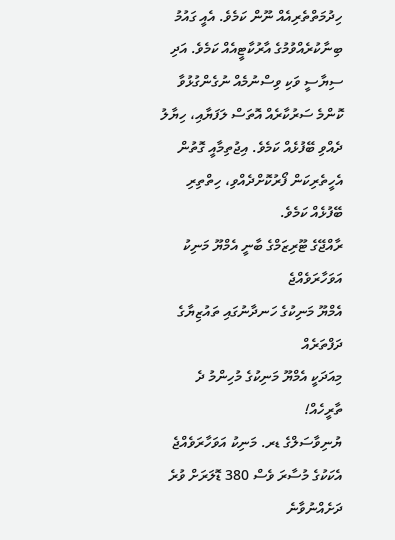ހިދުމަތްތެރިއެއް ނޫން ކަމެވެ. އެއީ ގައުމު ބިނާކުރެއްވުމުގެ އާރުކާޓީއެއް ކަމެވެ. އަދި ސިޔާސީ ވަކި ވިސްނުމެއް ނުގެންގުޅުވާ ކޮންމެ ސަރުކާރެއް އޮތަސް ލަފަޔާއި، ހިޔާލު ދެއްވި ބޭފުޅެއް ކަމެވެ. އިޖުތިމާއީ ގޮތުން އެހީތެރިކަން ފޯރުކޮށްދެއްވި، ހިތްތިރި ބޭފުޅެއް ކަމެވެ.
ރާއްޖޭގެ ޓޫރިޒަމްގެ ބާނީ އެމްޔޫ މަނިކު އަވަހާރަވެއްޖެ
އެމްޔޫ މަނިކުގެ ހަނދާނުގައި ތައުޒިޔާގެ ދަފްތަރެއް
މިއަދަކީ އެމްޔޫ މަނިކުގެ މުހިންމު ދެ ތާރީހެއް!
ޔުނިވާސަލްގެ ޑރ. މަނިކު އަވަހާރަވެއްޖެ
އެކަކުގެ މުސާރަ ވެސް 380 ޑޮލަރަށް ވުރެ ދަށެއްނުވާނެ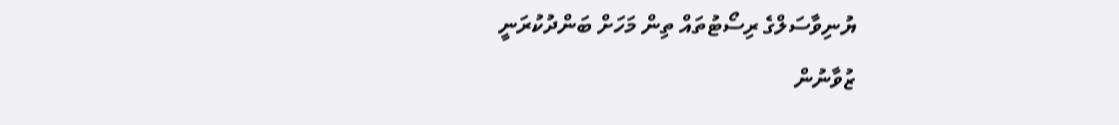ޔުނިވާސަލްގެ ރިސޯޓުތައް ތިން މަހަށް ބަންދުކުރަނީ
ޒުވާނުން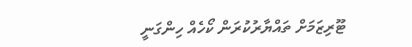ޓޫރިޒަމަށް ތައްޔާރުކުރަން ކޯހެއް ހިންގަނީ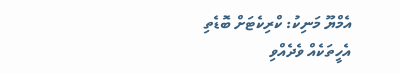އެމްޔޫ މަނިކު: ކްރިކެޓަށް ބޮޑެތި އެހީތަކެއް ވެދެއްވި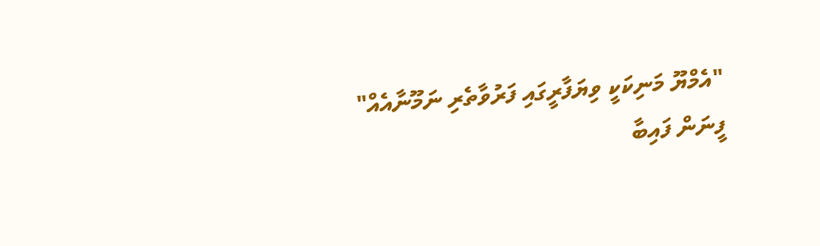"އެމްޔޫ މަނިކަކީ ވިޔަފާރީގައި ފަރުވާތެރި ނަމޫނާއެއް"
ފީނަން ފައިބާ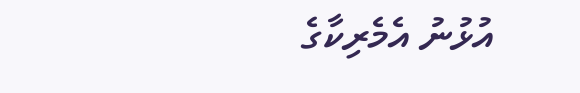އުޅުނު އެމެރިކާގެ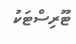ޓޫރިސްޓަކު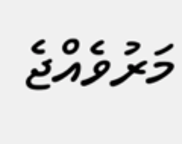މަރުވެއްޖެ